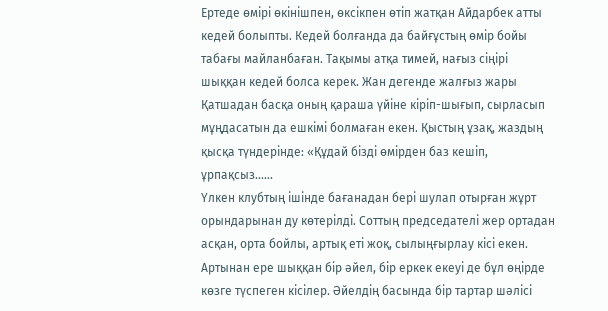Ертеде өмірі өкінішпен, өксікпен өтіп жатқан Айдарбек атты кедей болыпты. Кедей болғанда да байғұстың өмір бойы табағы майланбаған. Тақымы атқа тимей, нағыз сіңірі шыққан кедей болса керек. Жан дегенде жалғыз жары Қатшадан басқа оның қараша үйіне кіріп-шығып, сырласып мұңдасатын да ешкімі болмаған екен. Қыстың ұзақ, жаздың қысқа түндерінде: «Құдай бізді өмірден баз кешіп, ұрпақсыз......
Үлкен клубтың ішінде бағанадан бері шулап отырған жұрт орындарынан ду көтерілді. Соттың председателі жер ортадан асқан, орта бойлы, артық еті жоқ, сылыңғырлау кісі екен. Артынан ере шыққан бір әйел, бір еркек екеуі де бұл өңірде көзге түспеген кісілер. Әйелдің басында бір тартар шәлісі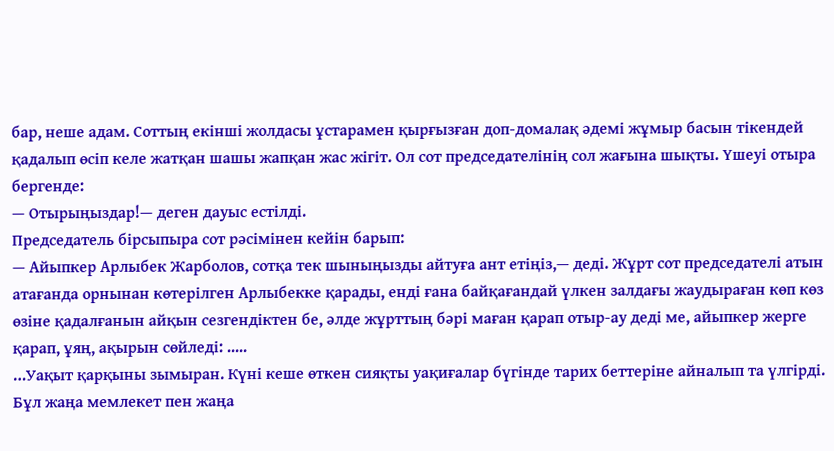бар, неше адам. Соттың екінші жолдасы ұстарамен қырғызған доп-домалақ әдемі жұмыр басын тікендей қадалып өсіп келе жатқан шашы жапқан жас жігіт. Ол сот председателінің сол жағына шықты. Үшеуі отыра бергенде:
— Отырыңыздар!— деген дауыс естілді.
Председатель бірсыпыра сот рәсімінен кейін барып:
— Айыпкер Арлыбек Жарболов, сотқа тек шыныңызды айтуға ант етіңіз,— деді. Жұрт сот председателі атын атағанда орнынан көтерілген Арлыбекке қарады, енді ғана байқағандай үлкен залдағы жаудыраған көп көз өзіне қадалғанын айқын сезгендіктен бе, әлде жұрттың бәрі маған қарап отыр-ау деді ме, айыпкер жерге қарап, ұяң, ақырын сөйледі: .....
…Уақыт қарқыны зымыран. Күні кеше өткен сияқты уақиғалар бүгінде тарих беттеріне айналып та үлгірді. Бұл жаңа мемлекет пен жаңа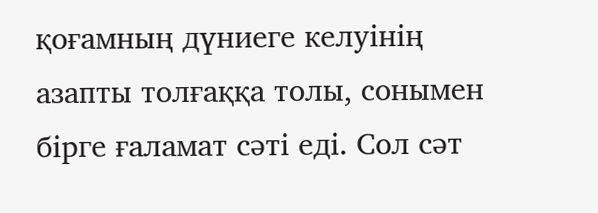қоғамның дүниеге келуінің азапты толғаққа толы, сонымен бірге ғаламат сәті еді. Сол сәт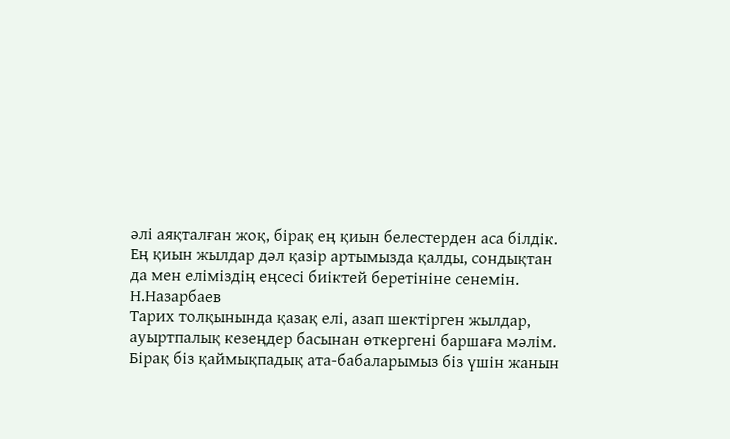әлі аяқталған жоқ, бірақ ең қиын белестерден аса білдік. Ең қиын жылдар дәл қазір артымызда қалды, сондықтан да мен еліміздің еңсесі биіктей беретініне сенемін.
Н.Назарбаев
Тарих толқынында қазақ елі, азап шектірген жылдар, ауыртпалық кезеңдер басынан өткергені баршаға мәлім. Бірақ біз қаймықпадық ата-бабаларымыз біз үшін жанын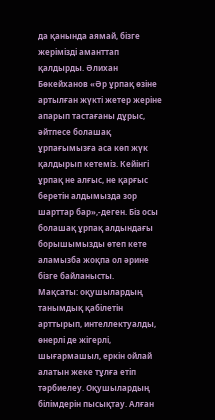да қанында аямай, бізге жерімізді аманттап қалдырды. Әлихан Бөкейханов «Әр ұрпақ өзіне артылған жүкті жетер жеріне апарып тастағаны дұрыс, әйтпесе болашақ ұрпағымызға аса көп жүк қалдырып кетеміз. Кейінгі ұрпақ не алғыс, не қарғыс беретін алдымызда зор шарттар бар»,-деген. Біз осы болашақ ұрпақ алдындағы борышымызды өтеп кете аламызба жоқпа ол әрине бізге байланысты.
Мақсаты: оқушылардың танымдық қабілетін арттырып, интеллектуалды, өнерлі де жігерлі, шығармашыл, еркін ойлай алатын жеке тұлға етіп тәрбиелеу. Оқушылардың білімдерін пысықтау. Алған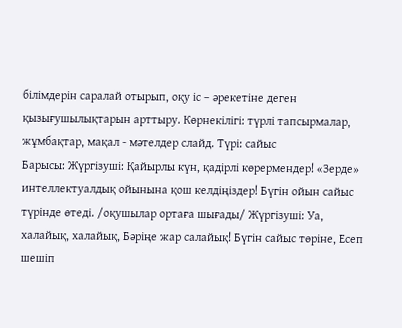білімдерін саралай отырып, оқу іс – әрекетіне деген қызығушылықтарын арттыру. Көрнекілігі: түрлі тапсырмалар, жұмбақтар, мақал - мәтелдер слайд. Түрі: сайыс
Барысы: Жүргізуші: Қайырлы күн, қадірлі көрермендер! «Зерде» интеллектуалдық ойынына қош келдіңіздер! Бүгін ойын сайыс түрінде өтеді. /оқушылар ортаға шығады/ Жүргізуші: Уа, халайық, халайық, Бәріңе жар салайық! Бүгін сайыс төріне, Есеп шешіп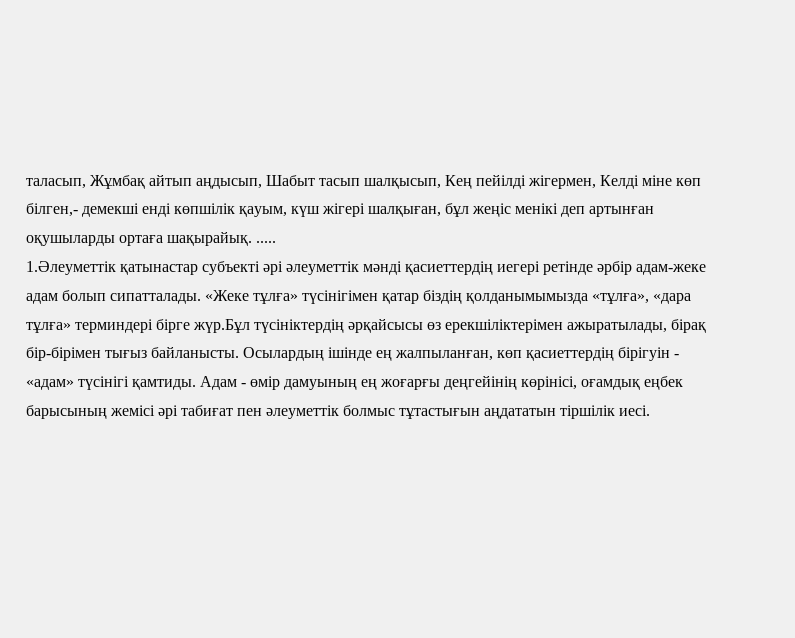таласып, Жұмбақ айтып аңдысып, Шабыт тасып шалқысып, Кең пейілді жігермен, Келді міне көп білген,- демекші енді көпшілік қауым, күш жігері шалқыған, бұл жеңіс менікі деп артынған оқушыларды ортаға шақырайық. .....
1.Әлеуметтік қатынастар субъекті әрі әлеуметтік мәнді қасиеттердің иегері ретінде әрбір адам-жеке адам болып сипатталады. «Жеке тұлға» түсінігімен қатар біздің қолданымымызда «тұлға», «дара тұлға» терминдері бірге жүр.Бұл түсініктердің әрқайсысы өз ерекшіліктерімен ажыратылады, бірақ бір-бірімен тығыз байланысты. Осылардың ішінде ең жалпыланған, көп қасиеттердің бірігуін - «адам» түсінігі қамтиды. Адам - өмір дамуының ең жоғарғы деңгейінің көрінісі, оғамдық еңбек барысының жемісі әрі табиғат пен әлеуметтік болмыс тұтастығын аңдататын тіршілік иесі.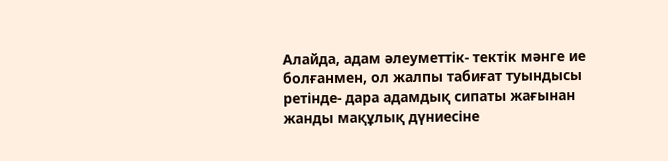Алайда, адам әлеуметтік- тектік мәнге ие болғанмен, ол жалпы табиғат туындысы ретінде- дара адамдық сипаты жағынан жанды мақұлық дүниесіне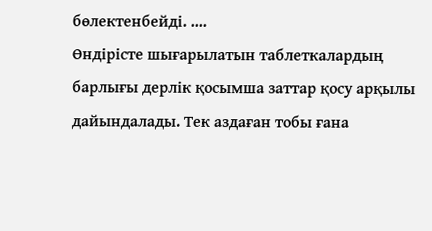бөлектенбейді. ....
Өндірісте шығарылатын таблеткалардың барлығы дерлік қосымша заттар қосу арқылы дайындалады. Тек аздаған тобы ғана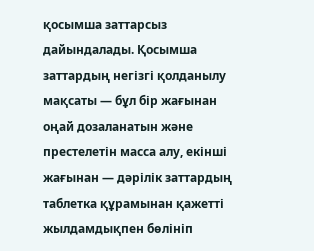қосымша заттарсыз дайындалады. Қосымша заттардың негізгі қолданылу мақсаты — бұл бір жағынан оңай дозаланатын және престелетін масса алу, екінші жағынан — дәрілік заттардың таблетка құрамынан қажетті жылдамдықпен бөлініп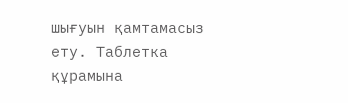шығуын қамтамасыз ету. Таблетка құрамына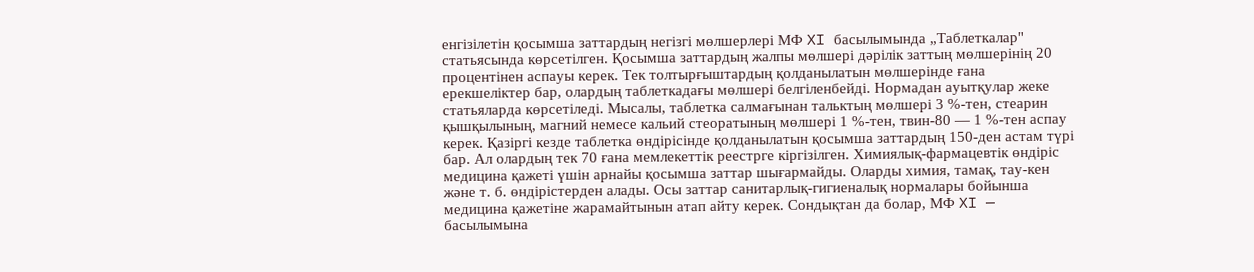енгізілетін қосымша заттардың негізгі мөлшерлері МФ XI басылымында „Таблеткалар" статьясында көрсетілген. Қосымша заттардың жалпы мөлшері дәрілік заттың мөлшерінің 20 процентінен аспауы керек. Тек толтырғыштардың қолданылатын мөлшерінде ғана ерекшеліктер бар, олардың таблеткадағы мөлшері белгіленбейді. Нормадан ауытқулар жеке статьяларда көрсетіледі. Мысалы, таблетка салмағынан тальктың мөлшері 3 %-тен, стеарин қышқылының, магний немесе кальий стеоратының мөлшері 1 %-тен, твин-80 — 1 %-тен аспау керек. Қазіргі кезде таблетка өндірісінде қолданылатын қосымша заттардың 150-ден астам түрі бар. Ал олардың тек 70 ғана мемлекеттік реестрге кіргізілген. Химиялық-фармацевтік өндіріс медицина қажеті үшін арнайы қосымша заттар шығармайды. Оларды химия, тамақ, тау-кен және т. б. өндірістерден алады. Осы заттар санитарлық-гигиеналық нормалары бойынша медицина қажетіне жарамайтынын атап айту керек. Сондықтан да болар, МФ XI — басылымына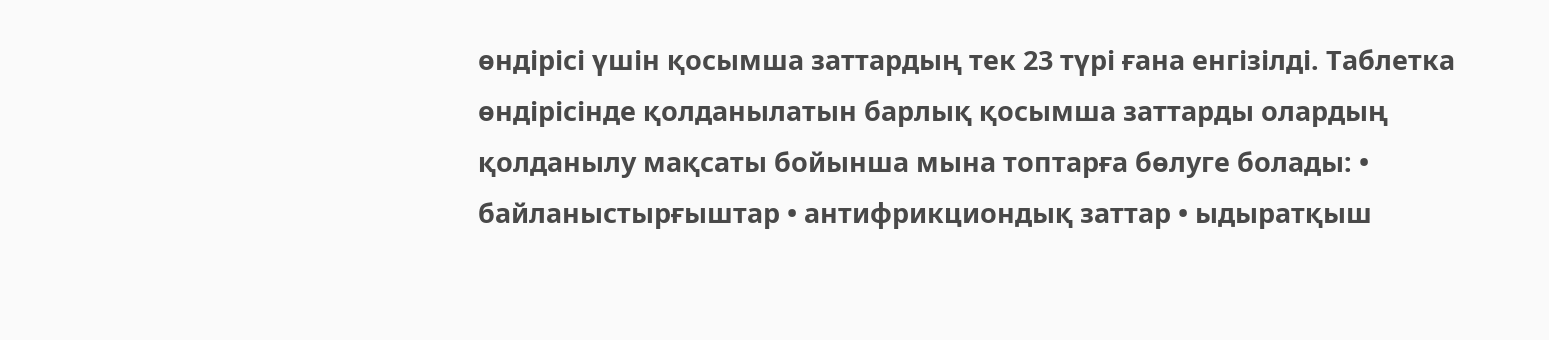өндірісі үшін қосымша заттардың тек 23 түрі ғана енгізілді. Таблетка өндірісінде қолданылатын барлық қосымша заттарды олардың қолданылу мақсаты бойынша мына топтарға бөлуге болады: • байланыстырғыштар • антифрикциондық заттар • ыдыратқыш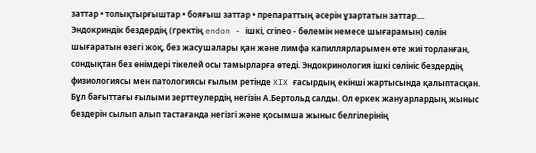заттар • толықтырғыштар • бояғыш заттар • препараттың әсерін ұзартатын заттар....
Эндокриндік бездердің (гректің endon - ішкі, сrіnео - бөлемін немесе шығарамын) сөлін шығаратын өзегі жоқ, без жасушалары қан және лимфа капиллярларымен өте жиі торланған, сондықтан без өнімдері тікелей осы тамырларға өтеді. Эндокринология ішкі сөлініс бездердің физиологиясы мен патологиясы ғылым ретінде XIX ғасырдың екінші жартысында қалыптасқан. Бұл бағыттағы ғылыми зерттеулердің негізін А.Бертольд салды. Ол еркек жануарлардың жыныс бездерін сылып алып тастағанда негізгі және қосымша жыныс белгілерінің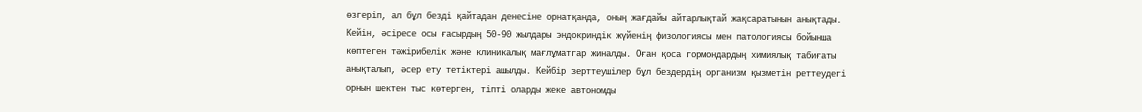өзгеріп, ал бұл безді қайтадан денесіне орнатқанда, оның жағдайы айтарлықтай жақсаратынын анықтады. Кейін, әсіресе осы ғасырдың 50-90 жылдары эндокриндік жүйенің физологиясы мен патологиясы бойынша көптеген тәжірибелік және клиникалық мағлұматгар жиналды. Оған қоса гормондардың химиялық табиғаты анықталып, әсер ету тетіктері ашылды. Кейбір зерттеушілер бұл бездердің организм қызметін реттеудегі орнын шектен тыс көтерген, тіпті оларды жеке автономды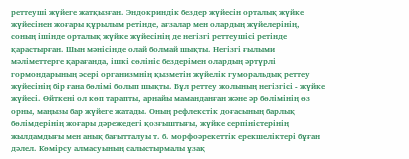реттеуші жүйеге жатқызған. Эндокриндік бездер жүйесін орталық жүйке жүйесінен жоғары құрылым ретінде, ағзалар мен олардың жүйелерінің, соның ішінде орталық жүйке жүйесінің де негізгі реттеушісі ретінде қарастырған. Шын мәнісінде олай болмай шықты. Негізгі ғылыми мәліметтерге қарағанда, ішкі сөлініс бездерімен олардың әртүрлі гормондарының әсері организмнің қызметін жүйелік гуморальдық реттеу жүйесінің бір ғана бөлімі болып шықты. Бұл реттеу жолының негізгісі - жүйке жүйесі. Өйткені ол көп тарапты, арнайы маманданған және әр бөлімінің өз орны, маңызы бар жүйеге жатады. Оның рефлекстік доғасының барлық бөлімдерінің жоғары дәрежедегі қозғыштығы, жүйке серпіністерінің жылдамдығы мен анық бағытталуы т. б. морфоәрекеттік ерекшеліктері бұған дәлел. Көмірсу алмасуының салыстырмалы ұзақ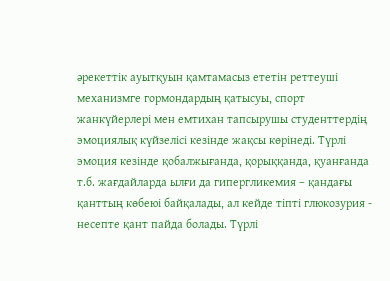әрекеттік ауытқуын қамтамасыз ететін реттеуші механизмге гормондардың қатысуы, спорт жанкүйерлері мен емтихан тапсырушы студенттердің эмоциялық күйзелісі кезінде жақсы көрінеді. Түрлі эмоция кезінде қобалжығанда, қорыққанда, қуанғанда т.б. жағдайларда ылғи да гипергликемия – қандағы қанттың көбеюі байқалады, ал кейде тіпті глюкозурия - несепте қант пайда болады. Түрлі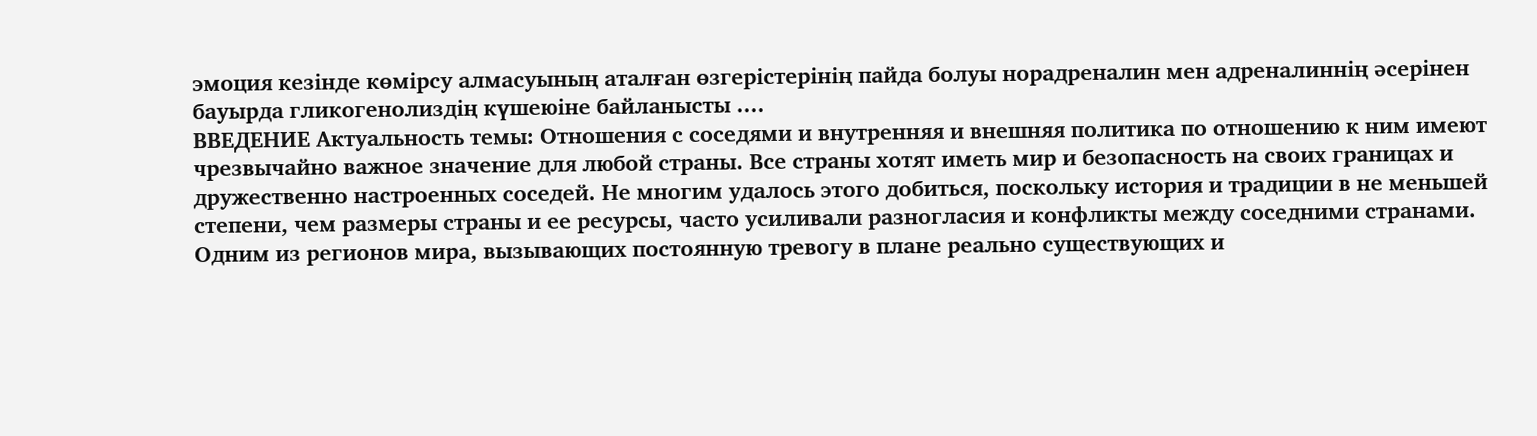эмоция кезінде көмірсу алмасуының аталған өзгерістерінің пайда болуы норадреналин мен адреналиннің әсерінен бауырда гликогенолиздің күшеюіне байланысты ....
ВВЕДЕНИЕ Актуальность темы: Отношения с соседями и внутренняя и внешняя политика по отношению к ним имеют чрезвычайно важное значение для любой страны. Все страны хотят иметь мир и безопасность на своих границах и дружественно настроенных соседей. Не многим удалось этого добиться, поскольку история и традиции в не меньшей степени, чем размеры страны и ее ресурсы, часто усиливали разногласия и конфликты между соседними странами. Одним из регионов мира, вызывающих постоянную тревогу в плане реально существующих и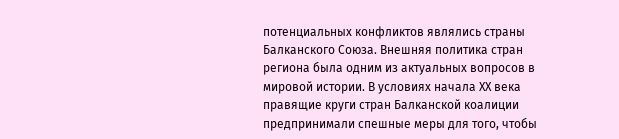потенциальных конфликтов являлись страны Балканского Союза. Внешняя политика стран региона была одним из актуальных вопросов в мировой истории. В условиях начала ХХ века правящие круги стран Балканской коалиции предпринимали спешные меры для того, чтобы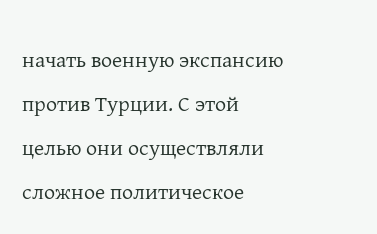начать военную экспансию против Турции. С этой целью они осуществляли сложное политическое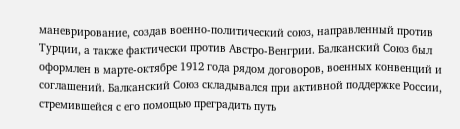маневрирование, создав военно-политический союз, направленный против Турции, а также фактически против Австро-Венгрии. Балканский Союз был оформлен в марте-октябре 1912 года рядом договоров, военных конвенций и соглашений. Балканский Союз складывался при активной поддержке России, стремившейся с его помощью преградить путь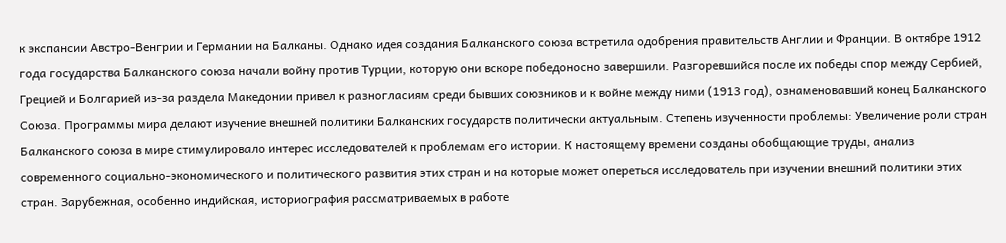к экспансии Австро-Венгрии и Германии на Балканы. Однако идея создания Балканского союза встретила одобрения правительств Англии и Франции. В октябре 1912 года государства Балканского союза начали войну против Турции, которую они вскоре победоносно завершили. Разгоревшийся после их победы спор между Сербией, Грецией и Болгарией из-за раздела Македонии привел к разногласиям среди бывших союзников и к войне между ними (1913 год), ознаменовавший конец Балканского Союза. Программы мира делают изучение внешней политики Балканских государств политически актуальным. Степень изученности проблемы: Увеличение роли стран Балканского союза в мире стимулировало интерес исследователей к проблемам его истории. К настоящему времени созданы обобщающие труды, анализ современного социально-экономического и политического развития этих стран и на которые может опереться исследователь при изучении внешний политики этих стран. Зарубежная, особенно индийская, историография рассматриваемых в работе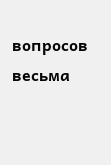вопросов весьма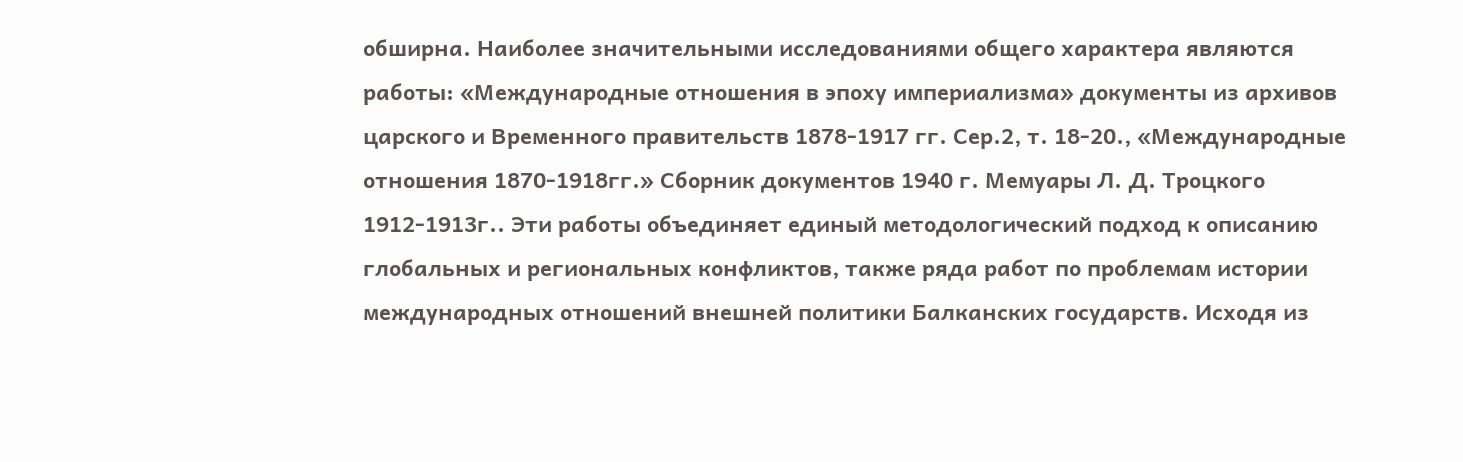обширна. Наиболее значительными исследованиями общего характера являются работы: «Международные отношения в эпоху империализма» документы из архивов царского и Временного правительств 1878-1917 гг. Сер.2, т. 18-20., «Международные отношения 1870-1918гг.» Сборник документов 1940 г. Мемуары Л. Д. Троцкого 1912-1913г.. Эти работы объединяет единый методологический подход к описанию глобальных и региональных конфликтов, также ряда работ по проблемам истории международных отношений внешней политики Балканских государств. Исходя из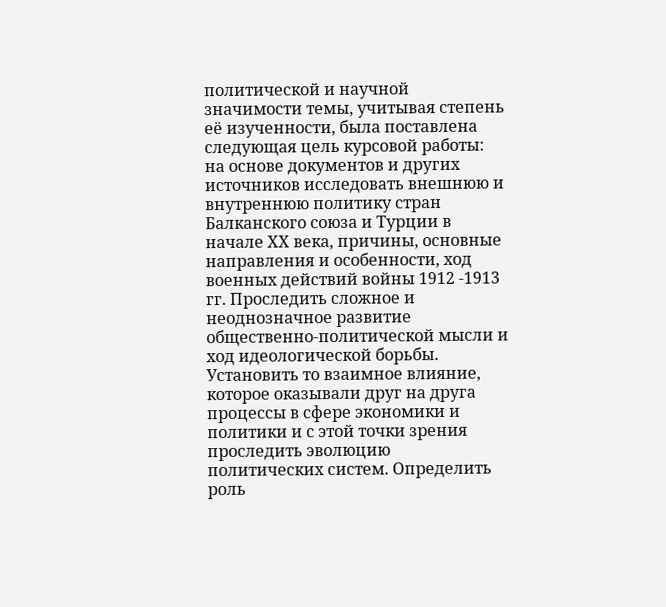политической и научной значимости темы, учитывая степень её изученности, была поставлена следующая цель курсовой работы: на основе документов и других источников исследовать внешнюю и внутреннюю политику стран Балканского союза и Турции в начале ХХ века, причины, основные направления и особенности, ход военных действий войны 1912 -1913 гг. Проследить сложное и неоднозначное развитие общественно-политической мысли и ход идеологической борьбы. Установить то взаимное влияние, которое оказывали друг на друга процессы в сфере экономики и политики и с этой точки зрения проследить эволюцию политических систем. Определить роль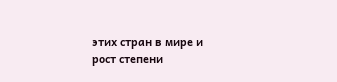этих стран в мире и рост степени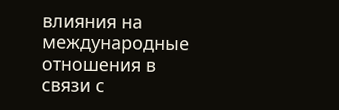влияния на международные отношения в связи с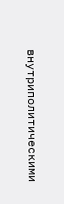внутриполитическими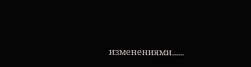изменениями......